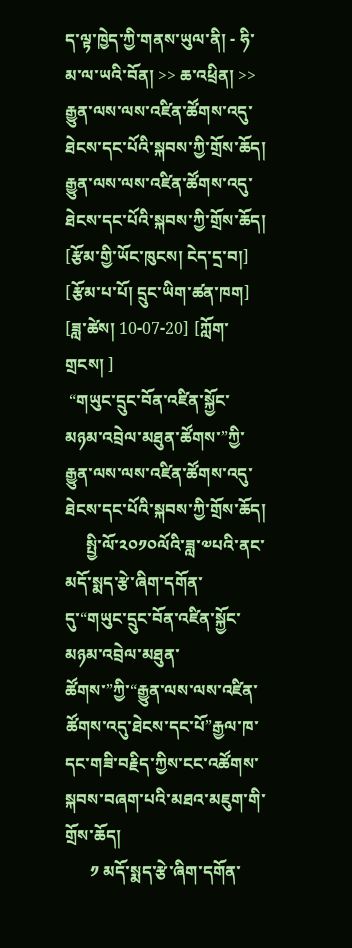ད་ལྟ་ཁྱེད་ཀྱི་གནས་ཡུལ་ནི། - ཧི་མ་ལ་ཡའི་བོན། >> ཆ་འཕྲིན། >> རྒྱུན་ལས་ལས་འཛིན་ཚོགས་འདུ་ཐེངས་དང་པོའི་སྐབས་ཀྱི་གྲོས་ཆོད།
རྒྱུན་ལས་ལས་འཛིན་ཚོགས་འདུ་ཐེངས་དང་པོའི་སྐབས་ཀྱི་གྲོས་ཆོད།
[རྩོམ་གྱི་ཡོང་ཁུངས། ངེད་དྲ་བ།] [རྩོམ་པ་པོ། དྲུང་ཡིག་ཚན་ཁག] [ཟླ་ཚེས། 10-07-20] [ཀློག་གྲངས། ]
 “གཡུང་དྲུང་བོན་འཛིན་སྐྱོང་མཉམ་འབྲེལ་མཐུན་ཚོགས་”ཀྱི་རྒྱུན་ལས་ལས་འཛིན་ཚོགས་འདུ་ཐེངས་དང་པོའི་སྐབས་ཀྱི་གྲོས་ཆོད།
     སྤྱི་ལོ་༢༠༡༠ལོའི་ཟླ་༧པའི་ནང་མདོ་སྨད་རྩེ་ཞིག་དགོན་དུ་“གཡུང་དྲུང་བོན་འཛིན་སྐྱོང་མཉམ་འབྲེལ་མཐུན་ཚོགས་”ཀྱི་“རྒྱུན་ལས་ལས་འཛིན་ཚོགས་འདུ་ཐེངས་དང་པོ”རྒྱལ་ཁ་དང་གཟི་བརྗིད་ཀྱིས་ངང་འཚོགས་སྐབས་བཞག་པའི་མཐའ་མཇུག་གི་གྲོས་ཆོད།
      ༡ མདོ་སྨད་རྩེ་ཞིག་དགོན་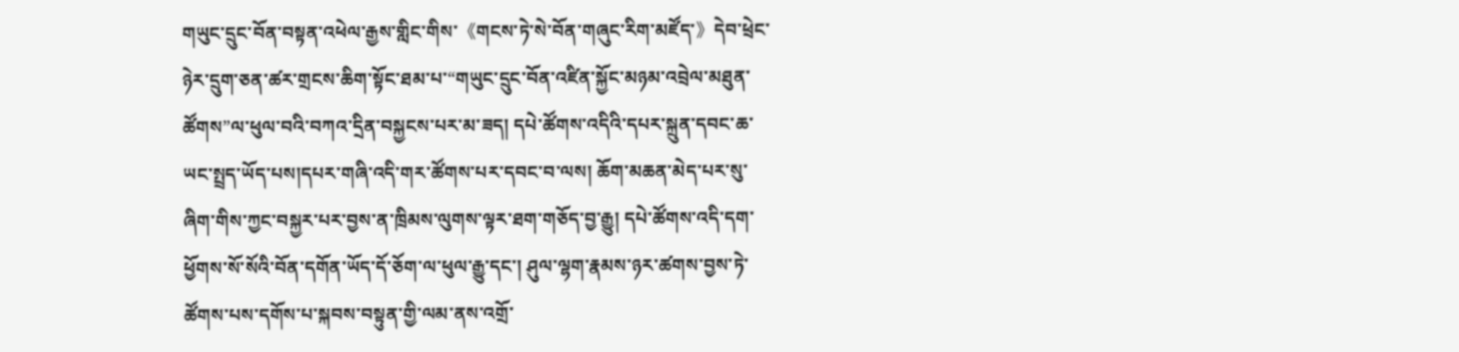གཡུང་དྲུང་བོན་བསྟན་འཕེལ་རྒྱས་གླིང་གིས་《གངས་ཏེ་སེ་བོན་གཞུང་རིག་མཛོད་》དེབ་ཕྲེང་ཉེར་དྲུག་ཅན་ཚར་གྲངས་ཆིག་སྟོང་ཐམ་པ་“གཡུང་དྲུང་བོན་འཛིན་སྐྱོང་མཉམ་འབྲེལ་མཐུན་ཚོགས”ལ་ཕུལ་བའི་བཀའ་དྲིན་བསྐྱངས་པར་མ་ཟད། དཔེ་ཚོགས་འདིའི་དཔར་སྐྲུན་དབང་ཆ་ཡང་སྤྲད་ཡོད་པས།དཔར་གཞི་འདི་གར་ཚོགས་པར་དབང་བ་ལས། ཆོག་མཆན་མེད་པར་སུ་ཞིག་གིས་ཀྱང་བསྐྱར་པར་བྱས་ན་ཁྲིམས་ལུགས་ལྟར་ཐག་གཅོད་བྱ་རྒྱུ། དཔེ་ཚོགས་འདི་དག་ཕྱོགས་སོ་སོའི་བོན་དགོན་ཡོད་དོ་ཅོག་ལ་ཕུལ་རྒྱུ་དང་། ཤུལ་ལྷག་རྣམས་ཉར་ཚགས་བྱས་ཏེ་ཚོགས་པས་དགོས་པ་སྐབས་བསྟུན་གྱི་ལམ་ནས་འགྲོ་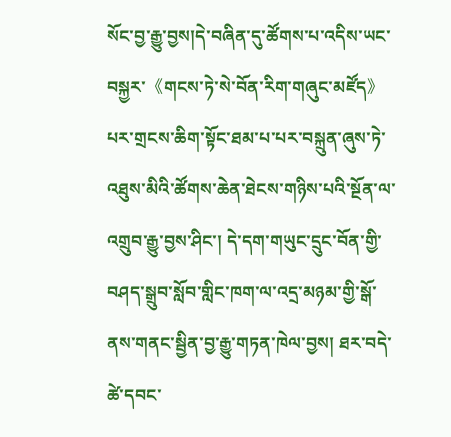སོང་བྱ་རྒྱུ་བྱས།དེ་བཞིན་དུ་ཚོགས་པ་འདིས་ཡང་བསྐྱར་《གངས་ཏེ་སེ་བོན་རིག་གཞུང་མཛོད》པར་གྲངས་ཆིག་སྟོང་ཐམ་པ་པར་བསྐྲུན་ཞུས་ཏེ་འཐུས་མིའི་ཚོགས་ཆེན་ཐེངས་གཉིས་པའི་སྔོན་ལ་འགྲུབ་རྒྱུ་བྱས་ཤིང་། དེ་དག་གཡུང་དྲུང་བོན་གྱི་བཤད་སྒྲུབ་སློབ་གླིང་ཁག་ལ་འདྲ་མཉམ་གྱི་སྒོ་ནས་གནང་སྦྱིན་བྱ་རྒྱུ་གཏན་ཁེལ་བྱས། ཐར་བདེ་ཚེ་དབང་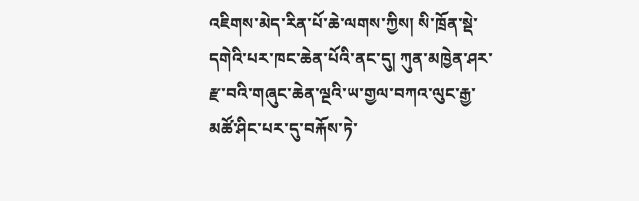འཇིགས་མེད་རིན་པོ་ཆེ་ལགས་ཀྱིས། སི་ཁྲོན་སྡེ་དགེའི་པར་ཁང་ཆེན་པོའི་ནང་དུ། ཀུན་མཁྱེན་ཤར་རྫ་བའི་གཞུང་ཆེན་ལྔའི་ཡ་གྱལ་བཀའ་ལུང་རྒྱ་མཚོ་ཤིང་པར་དུ་བརྐོས་ཏེ་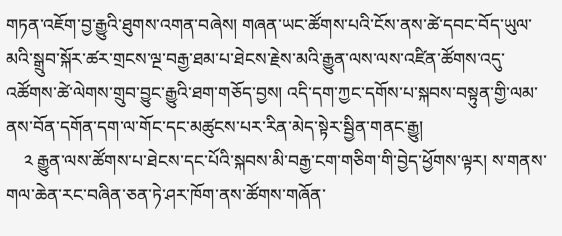གཏན་འཇོག་བྱ་རྒྱུའི་ཐུགས་འགན་བཞེས། གཞན་ཡང་ཚོགས་པའི་ངོས་ནས་ཚེ་དབང་བོད་ཡུལ་མའི་སྒྲུབ་སྐོར་ཚར་གྲངས་ལྔ་བརྒྱ་ཐམ་པ་ཐེངས་རྗེས་མའི་རྒྱུན་ལས་ལས་འཛིན་ཚོགས་འདུ་འཚོགས་ཚེ་ལེགས་གྲུབ་བྱུང་རྒྱུའི་ཐག་གཅོད་བྱས། འདི་དག་ཀྱང་དགོས་པ་སྐབས་བསྟུན་གྱི་ལམ་ནས་བོན་དགོན་དག་ལ་གོང་དང་མཚུངས་པར་རིན་མེད་སྟེར་སྦྱིན་གནང་རྒྱུ།
    ༢ རྒྱུན་ལས་ཚོགས་པ་ཐེངས་དང་པོའི་སྐབས་མི་བརྒྱ་ངག་གཅིག་གི་བྱེད་ཕྱོགས་ལྟར། ས་གནས་གལ་ཆེན་རང་བཞིན་ཅན་ཏེ་ཤར་ཁོག་ནས་ཚོགས་གཞོན་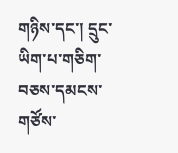གཉིས་དང་། དྲུང་ཡིག་པ་གཅིག་བཅས་དམངས་གཙོས་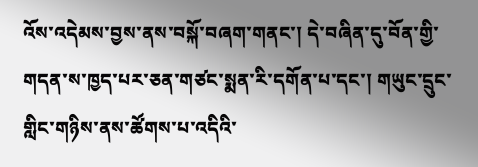འོས་འདེམས་བྱས་ནས་བསྐོ་བཞག་གནང་། དེ་བཞིན་དུ་བོན་གྱི་གདན་ས་ཁྱད་པར་ཅན་གཙང་སྨན་རི་དགོན་པ་དང་། གཡུང་དྲུང་གླིང་གཉིས་ནས་ཚོགས་པ་འདིའི་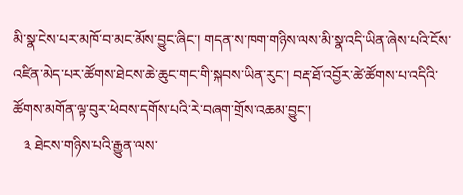མི་སྣ་ངེས་པར་མཁོ་བ་མང་མོས་བྱུང་ཞིང་། གདན་ས་ཁག་གཉིས་ལས་མི་སྣ་འདི་ཡིན་ཞེས་པའི་ངོས་འཛིན་མེད་པར་ཚོགས་ཐེངས་ཆེ་ཆུང་གང་གི་སྐབས་ཡིན་རུང་། བརྡ་ཐོ་འབྱོར་ཚེ་ཚོགས་པ་འདིའི་ཚོགས་མགོན་ལྟ་བུར་ཕེབས་དགོས་པའི་རེ་བཞག་གྲོས་འཆམ་བྱུང་།
   ༣ ཐེངས་གཉིས་པའི་རྒྱུན་ལས་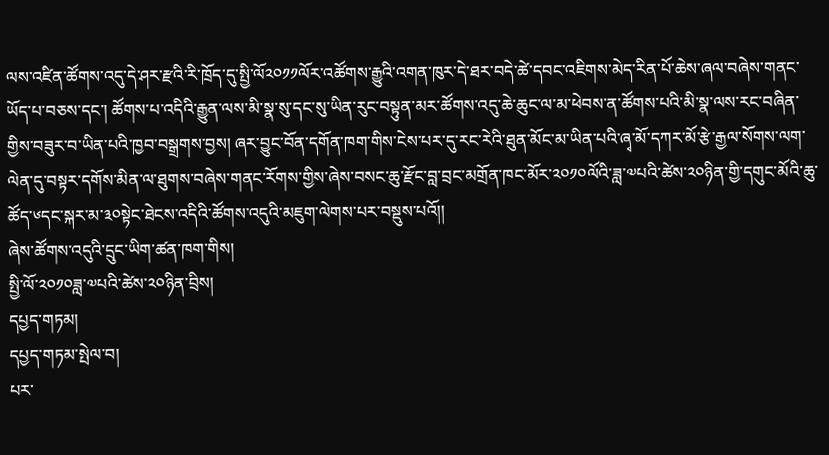ལས་འཛིན་ཚོགས་འདུ་དེ་ཤར་རྫའི་རི་ཁྲོད་དུ་སྤྱི་ལོ༢༠༡༡ལོར་འཚོགས་རྒྱུའི་འགན་ཁུར་དེ་ཐར་བདེ་ཚེ་དབང་འཇིགས་མེད་རིན་པོ་ཆེས་ཞལ་བཞེས་གནང་ཡོད་པ་བཅས་དང་། ཚོགས་པ་འདིའི་རྒྱུན་ལས་མི་སྣ་སུ་དང་སུ་ཡིན་རུང་བསྟུན་མར་ཚོགས་འདུ་ཆེ་ཆུང་ལ་མ་ཕེབས་ན་ཚོགས་པའི་མི་སྣ་ལས་རང་བཞིན་གྱིས་བཟུར་བ་ཡིན་པའི་ཁྱབ་བསྒྲགས་བྱས། ཞར་བྱུང་བོན་དགོན་ཁག་གིས་ངེས་པར་དུ་རང་རེའི་ཐུན་མོང་མ་ཡིན་པའི་ཞྭ་མོ་དཀར་མོ་རྩེ་རྒྱལ་སོགས་ལག་ལེན་དུ་བསྟར་དགོས་མིན་ལ་ཐུགས་བཞེས་གནང་རོགས་གྱིས་ཞེས་བསང་ཆུ་རྫོང་བླ་བྲང་མགྲོན་ཁང་མོར་༢༠༡༠ལོའི་ཟླ་༧པའི་ཚེས་༢༠ཉིན་གྱི་དགུང་མོའི་ཆུ་ཚོད་༦དང་སྐར་མ་༣༠སྟེང་ཐེངས་འདིའི་ཚོགས་འདུའི་མཇུག་ལེགས་པར་བསྡུས་པའོ།།
ཞེས་ཚོགས་འདུའི་དྲུང་ཡིག་ཚན་ཁག་གིས།
སྤྱི་ལོ་༢༠༡༠ཟླ་༧པའི་ཚེས་༢༠ཉིན་བྲིས།
དཔྱད་གཏམ།
དཔྱད་གཏམ་སྤེལ་བ།
པར་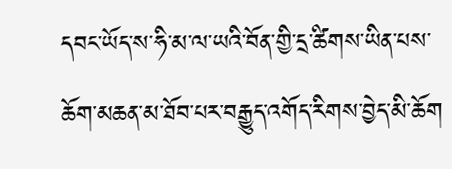དབང་ཡོད་ས་ཧི་མ་ལ་ཡའི་བོན་གྱི་དྲ་ཚིགས་ཡིན་པས་ཆོག་མཆན་མ་ཐོབ་པར་བརྒྱུད་འགོད་རིགས་བྱེད་མི་ཆོག